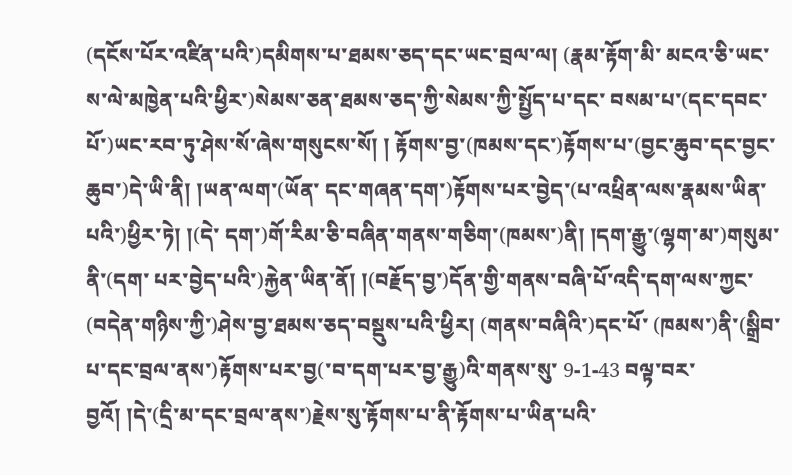(དངོས་པོར་འཛིན་པའི་)དམིགས་པ་ཐམས་ཅད་དང་ཡང་བྲལ་ལ། (རྣམ་རྟོག་མི་ མངའ་ཅི་ཡང་ས་ལེ་མཁྱེན་པའི་ཕྱིར་)སེམས་ཅན་ཐམས་ཅད་ཀྱི་སེམས་ཀྱི་སྤྱོད་པ་དང་ བསམ་པ་(དང་དབང་པོ་)ཡང་རབ་ཏུ་ཤེས་སོ་ཞེས་གསུངས་སོ། ། རྟོགས་བྱ་(ཁམས་དང་)རྟོགས་པ་(བྱང་ཆུབ་དང་བྱང་ཆུབ་)དེ་ཡི་ནི། །ཡན་ལག་(ཡོན་ དང་གཞན་དག་)རྟོགས་པར་བྱེད་(པ་འཕྲིན་ལས་རྣམས་ཡིན་པའི་)ཕྱིར་ཏེ། །(དེ་ དག་)གོ་རིམ་ཅི་བཞིན་གནས་གཅིག་(ཁམས་)ནི། །དག་རྒྱུ་(ལྷག་མ་)གསུམ་ནི་(དག་ པར་བྱེད་པའི་)རྐྱེན་ཡིན་ནོ། །(བརྗོད་བྱ་)དོན་གྱི་གནས་བཞི་པོ་འདི་དག་ལས་ཀྱང་ (བདེན་གཉིས་ཀྱི་)ཤེས་བྱ་ཐམས་ཅད་བསྡུས་པའི་ཕྱིར། (གནས་བཞིའི་)དང་པོ་ (ཁམས་)ནི་(སྒྲིབ་པ་དང་བྲལ་ནས་)རྟོགས་པར་བྱ(་བ་དག་པར་བྱ་རྒྱུ)འི་གནས་སུ་ 9-1-43 བལྟ་བར་བྱའོ། །དེ་(དྲི་མ་དང་བྲལ་ནས་)རྗེས་སུ་རྟོགས་པ་ནི་རྟོགས་པ་ཡིན་པའི་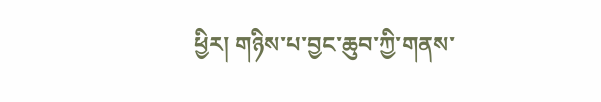ཕྱིར། གཉིས་པ་བྱང་ཆུབ་ཀྱི་གནས་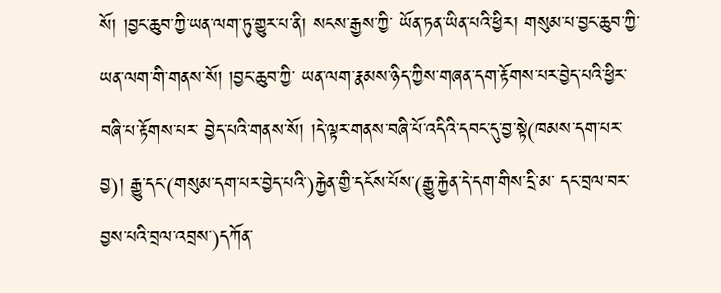སོ། །བྱང་ཆུབ་ཀྱི་ཡན་ལག་ཏུ་གྱུར་པ་ནི། སངས་རྒྱས་ཀྱི་ ཡོན་ཏན་ཡིན་པའི་ཕྱིར། གསུམ་པ་བྱང་ཆུབ་ཀྱི་ཡན་ལག་གི་གནས་སོ། །བྱང་ཆུབ་ཀྱི་ ཡན་ལག་རྣམས་ཉིད་ཀྱིས་གཞན་དག་རྟོགས་པར་བྱེད་པའི་ཕྱིར་བཞི་པ་རྟོགས་པར་ བྱེད་པའི་གནས་སོ། །དེ་ལྟར་གནས་བཞི་པོ་འདིའི་དབང་དུ་བྱ་སྟེ(ཁམས་དག་པར་བྱ)། རྒྱུ་དང་(གསུམ་དག་པར་བྱེད་པའི་)རྐྱེན་གྱི་དངོས་པོས་(རྒྱུ་རྐྱེན་དེ་དག་གིས་དྲི་མ་ དང་བྲལ་བར་བྱས་པའི་བྲལ་འབྲས་)དཀོན་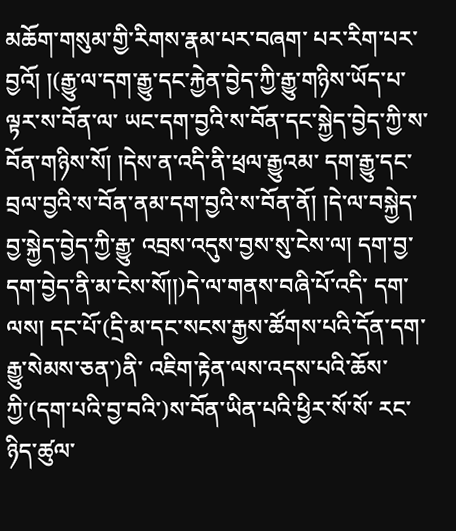མཆོག་གསུམ་གྱི་རིགས་རྣམ་པར་བཞག་ པར་རིག་པར་བྱའོ། །(རྒྱུ་ལ་དག་རྒྱུ་དང་རྐྱེན་བྱེད་ཀྱི་རྒྱུ་གཉིས་ཡོད་པ་ལྟར་ས་བོན་ལ་ ཡང་དག་བྱའི་ས་བོན་དང་སྐྱེད་བྱེད་ཀྱི་ས་བོན་གཉིས་སོ། །དེས་ན་འདི་ནི་ཕྲལ་རྒྱུའམ་ དག་རྒྱུ་དང་བྲལ་བྱའི་ས་བོན་ནམ་དག་བྱའི་ས་བོན་ནོ། །དེ་ལ་བསྐྱེད་བྱ་སྐྱེད་བྱེད་ཀྱི་རྒྱུ་ འབྲས་འདུས་བྱས་སུ་ངེས་ལ། དག་བྱ་དག་བྱེད་ནི་མ་ངེས་སོ།།)དེ་ལ་གནས་བཞི་པོ་འདི་ དག་ལས། དང་པོ་(དྲི་མ་དང་སངས་རྒྱས་ཚོགས་པའི་དོན་དག་རྒྱུ་སེམས་ཅན་)ནི་ འཇིག་རྟེན་ལས་འདས་པའི་ཆོས་ཀྱི་(དག་པའི་བྱ་བའི་)ས་བོན་ཡིན་པའི་ཕྱིར་སོ་སོ་ རང་ཉིད་ཚུལ་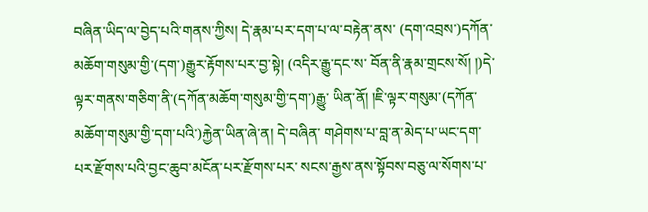བཞིན་ཡིད་ལ་བྱེད་པའི་གནས་ཀྱིས། དེ་རྣམ་པར་དག་པ་ལ་བརྟེན་ནས་ (དག་འབྲས་)དཀོན་མཆོག་གསུམ་གྱི་(དག་)རྒྱུར་རྟོགས་པར་བྱ་སྟེ། (འདིར་རྒྱུ་དང་ས་ བོན་ནི་རྣམ་གྲངས་སོ། །)དེ་ལྟར་གནས་གཅིག་ནི་(དཀོན་མཆོག་གསུམ་གྱི་དག་)རྒྱུ་ ཡིན་ནོ། །ཇི་ལྟར་གསུམ་(དཀོན་མཆོག་གསུམ་གྱི་དག་པའི་)རྐྱེན་ཡིན་ཞེ་ན། དེ་བཞིན་ གཤེགས་པ་བླ་ན་མེད་པ་ཡང་དག་པར་རྫོགས་པའི་བྱང་ཆུབ་མངོན་པར་རྫོགས་པར་ སངས་རྒྱས་ནས་སྟོབས་བཅུ་ལ་སོགས་པ་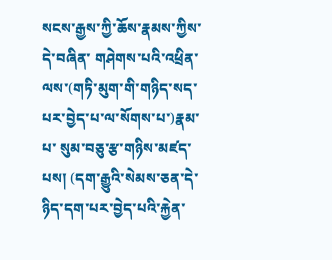སངས་རྒྱས་ཀྱི་ཆོས་རྣམས་ཀྱིས་དེ་བཞིན་ གཤེགས་པའི་འཕྲིན་ལས་(གཏི་མུག་གི་གཉིད་སད་པར་བྱེད་པ་ལ་སོགས་པ་)རྣམ་པ་ སུམ་བཅུ་རྩ་གཉིས་མཛད་པས། (དག་རྒྱུའི་སེམས་ཅན་དེ་ཉིད་དག་པར་བྱེད་པའི་རྐྱེན་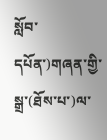སློབ་དཔོན་)གཞན་གྱི་སྒྲ་(ཐོས་པ་)ལ་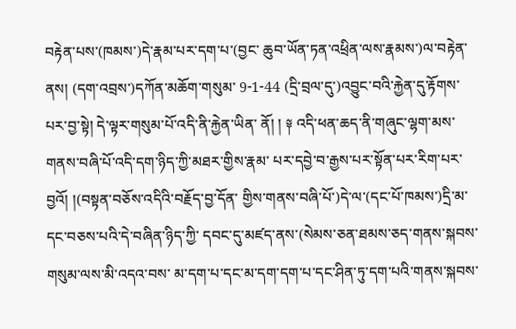བརྟེན་པས་(ཁམས་)དེ་རྣམ་པར་དག་པ་(བྱང་ ཆུབ་ཡོན་ཏན་འཕྲིན་ལས་རྣམས་)ལ་བརྟེན་ནས། (དག་འབྲས་)དཀོན་མཆོག་གསུམ་ 9-1-44 (དྲི་བྲལ་དུ་)འབྱུང་བའི་རྐྱེན་དུ་རྟོགས་པར་བྱ་སྟེ། དེ་ལྟར་གསུམ་པོ་འདི་ནི་རྐྱེན་ཡིན་ ནོ། ། ༈ འདི་ཕན་ཆད་ནི་གཞུང་ལྷག་མས་གནས་བཞི་པོ་འདི་དག་ཉིད་ཀྱི་མཐར་གྱིས་རྣམ་ པར་དབྱེ་བ་རྒྱས་པར་སྟོན་པར་རིག་པར་བྱའོ། །(བསྟན་བཅོས་འདིའི་བརྗོད་བྱ་དོན་ གྱིས་གནས་བཞི་པོ་)དེ་ལ་(དང་པོ་ཁམས་)དྲི་མ་དང་བཅས་པའི་དེ་བཞིན་ཉིད་ཀྱི་ དབང་དུ་མཛད་ནས་(སེམས་ཅན་ཐམས་ཅད་གནས་སྐབས་གསུམ་ལས་མི་འདའ་བས་ མ་དག་པ་དང་མ་དག་དག་པ་དང་ཤིན་ཏུ་དག་པའི་གནས་སྐབས་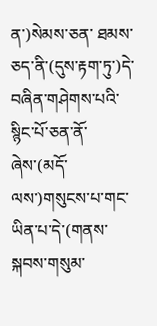ན་)སེམས་ཅན་ ཐམས་ཅད་ནི་(དུས་རྟག་ཏུ་)དེ་བཞིན་གཤེགས་པའི་སྙིང་པོ་ཅན་ནོ་ཞེས་(མདོ་ ལས་)གསུངས་པ་གང་ཡིན་པ་དེ་(གནས་སྐབས་གསུམ་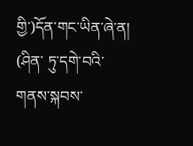གྱི་)དོན་གང་ཡིན་ཞེ་ན། (ཤིན་ ཏུ་དགེ་བའི་གནས་སྐབས་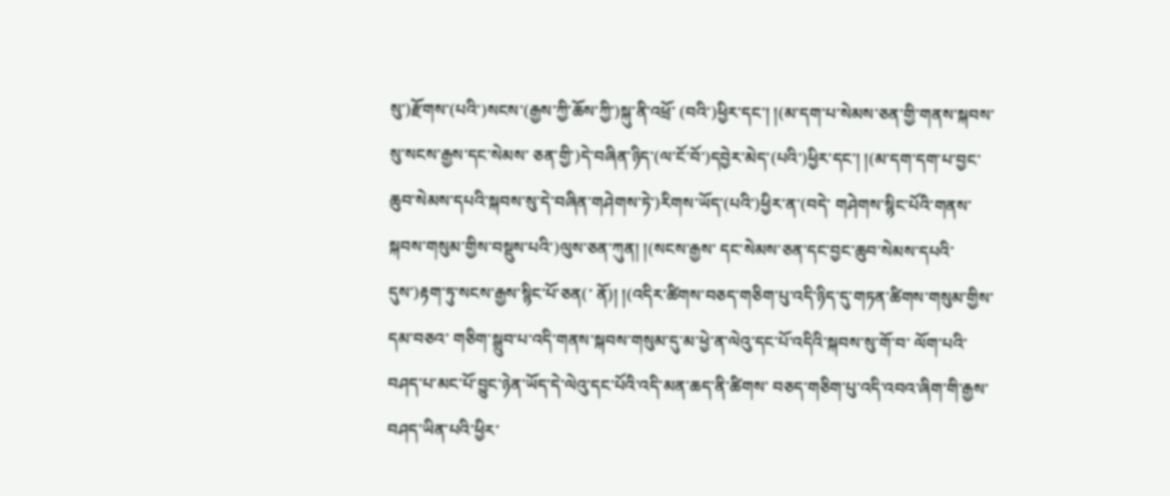སུ་)རྫོགས་(པའི་)སངས་(རྒྱས་ཀྱི་ཆོས་ཀྱི་)སྐུ་ནི་འཕྲོ་ (བའི་)ཕྱིར་དང་། །(མ་དག་པ་སེམས་ཅན་གྱི་གནས་སྐབས་སུ་སངས་རྒྱས་དང་སེམས་ ཅན་གྱི་)དེ་བཞིན་ཉིད་(ལ་ངོ་བོ་)དབྱེར་མེད་(པའི་)ཕྱིར་དང་། །(མ་དག་དག་པ་བྱང་ ཆུབ་སེམས་དཔའི་སྐབས་སུ་དེ་བཞིན་གཤེགས་ཏེ་)རིགས་ཡོད་(པའི་)ཕྱིར་ན་(བདེ་ གཤེགས་སྙིང་པོའི་གནས་སྐབས་གསུམ་གྱིས་བསྡུས་པའི་)ལུས་ཅན་ཀུན། །(སངས་རྒྱས་ དང་སེམས་ཅན་དང་བྱང་ཆུབ་སེམས་དཔའི་དུས་)རྟག་ཏུ་སངས་རྒྱས་སྙིང་པོ་ཅན(་ ནོ)། །(འདིར་ཚིགས་བཅད་གཅིག་པུ་འདི་ཉིད་དུ་གཏན་ཚིགས་གསུམ་གྱིས་དམ་བཅའ་ གཅིག་སྒྲུབ་པ་འདི་གནས་སྐབས་གསུམ་དུ་མ་ཕྱེ་ན་ལེའུ་དང་པོ་འདིའི་སྐབས་སུ་གོ་བ་ ལོག་པའི་བཤད་པ་མང་པོ་བྱུང་ཉེན་ཡོད་དེ་ལེའུ་དང་པོའི་འདི་མན་ཆད་ནི་ཚིགས་ བཅད་གཅིག་པུ་འདི་འབའ་ཞིག་གི་རྒྱས་བཤད་ཡིན་པའི་ཕྱིར་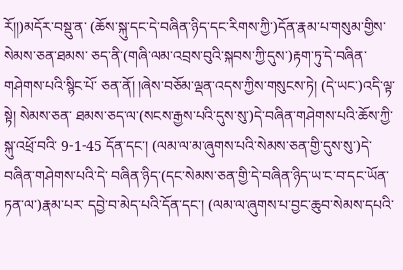རོ།།)མདོར་བསྡུ་ན་ (ཆོས་སྐུ་དང་དེ་བཞིན་ཉིད་དང་རིགས་ཀྱི་)དོན་རྣམ་པ་གསུམ་གྱིས་སེམས་ཅན་ཐམས་ ཅད་ནི་(གཞི་ལམ་འབྲས་བུའི་སྐབས་ཀྱི་དུས་)རྟག་ཏུ་དེ་བཞིན་གཤེགས་པའི་སྙིང་པོ་ ཅན་ནོ། །ཞེས་བཅོམ་ལྡན་འདས་ཀྱིས་གསུངས་ཏེ། (དེ་ཡང་)འདི་ལྟ་སྟེ། སེམས་ཅན་ ཐམས་ཅད་ལ་(སངས་རྒྱས་པའི་དུས་སུ་)དེ་བཞིན་གཤེགས་པའི་ཆོས་ཀྱི་སྐུ་འཕྲོ་བའི་ 9-1-45 དོན་དང་། (ལམ་ལ་མ་ཞུགས་པའི་སེམས་ཅན་གྱི་དུས་སུ་)དེ་བཞིན་གཤེགས་པའི་དེ་ བཞིན་ཉིད་(དང་སེམས་ཅན་གྱི་དེ་བཞིན་ཉིད་ཡ་ང་བ་དང་ཡོན་ཏན་ལ་)རྣམ་པར་ དབྱེ་བ་མེད་པའི་དོན་དང་། (ལམ་ལ་ཞུགས་པ་བྱང་ཆུབ་སེམས་དཔའི་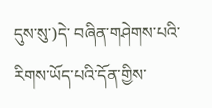དུས་སུ་)དེ་ བཞིན་གཤེགས་པའི་རིགས་ཡོད་པའི་དོན་གྱིས་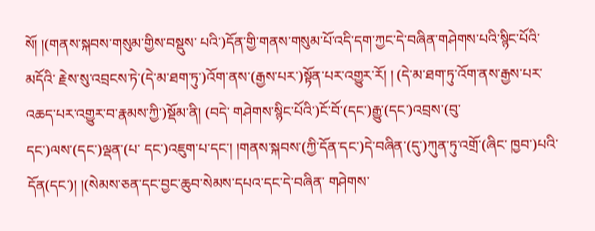སོ། །(གནས་སྐབས་གསུམ་གྱིས་བསྡུས་ པའི་)དོན་གྱི་གནས་གསུམ་པོ་འདི་དག་ཀྱང་དེ་བཞིན་གཤེགས་པའི་སྙིང་པོའི་མདོའི་ རྗེས་སུ་འབྲངས་ཏེ་(དེ་མ་ཐག་ཏུ་)འོག་ནས་(རྒྱས་པར་)སྟོན་པར་འགྱུར་རོ། ། (དེ་མ་ཐག་ཏུ་འོག་ནས་རྒྱས་པར་འཆད་པར་འགྱུར་བ་རྣམས་ཀྱི་)སྡོམ་ནི། (བདེ་ གཤེགས་སྙིང་པོའི་)ངོ་བོ་(དང་)རྒྱུ་(དང་)འབྲས་(བུ་དང་)ལས་(དང་)ལྡན་(པ་ དང་)འཇུག་པ་དང་། །གནས་སྐབས་(ཀྱི་དོན་དང་)དེ་བཞིན་(དུ་)ཀུན་ཏུ་འགྲོ་(ཞིང་ ཁྱབ་)པའི་དོན(དང་)། །(སེམས་ཅན་དང་བྱང་ཆུབ་སེམས་དཔའ་དང་དེ་བཞིན་ གཤེགས་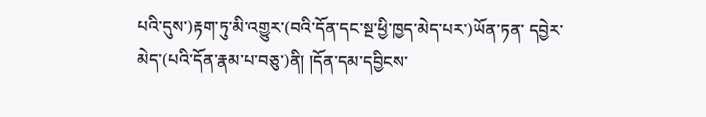པའི་དུས་)རྟག་ཏུ་མི་འགྱུར་(བའི་དོན་དང་སྔ་ཕྱི་ཁྱད་མེད་པར་)ཡོན་ཏན་ དབྱེར་མེད་(པའི་དོན་རྣམ་པ་བཅུ་)ནི། །དོན་དམ་དབྱིངས་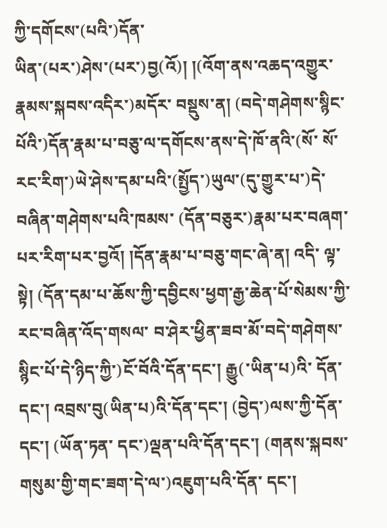ཀྱི་དགོངས་(པའི་)དོན་ ཡིན་(པར་)ཤེས་(པར་)བྱ(འོ)། །(འོག་ནས་འཆད་འགྱུར་རྣམས་སྐབས་འདིར་)མདོར་ བསྡུས་ན། (བདེ་གཤེགས་སྙིང་པོའི་)དོན་རྣམ་པ་བཅུ་ལ་དགོངས་ནས་དེ་ཁོ་ནའི་(སོ་ སོ་རང་རིག་)ཡེ་ཤེས་དམ་པའི་(སྤྱོད་)ཡུལ་(དུ་གྱུར་པ་)དེ་བཞིན་གཤེགས་པའི་ཁམས་ (དོན་བཅུར་)རྣམ་པར་བཞག་པར་རིག་པར་བྱའོ། །དོན་རྣམ་པ་བཅུ་གང་ཞེ་ན། འདི་ ལྟ་སྟེ། (དོན་དམ་པ་ཆོས་ཀྱི་དབྱིངས་ཕྱག་རྒྱ་ཆེན་པོ་སེམས་ཀྱི་རང་བཞིན་འོད་གསལ་ བ་ཤེར་ཕྱིན་ཟབ་མོ་བདེ་གཤེགས་སྙིང་པོ་དེ་ཉིད་ཀྱི་)ངོ་བོའི་དོན་དང་། རྒྱུ(་ཡིན་པ)འི་ དོན་དང་། འབྲས་བུ(ཡིན་པ)འི་དོན་དང་། (བྱེད་)ལས་ཀྱི་དོན་དང་། (ཡོན་ཏན་ དང་)ལྡན་པའི་དོན་དང་། (གནས་སྐབས་གསུམ་གྱི་གང་ཟག་དེ་ལ་)འཇུག་པའི་དོན་ དང་།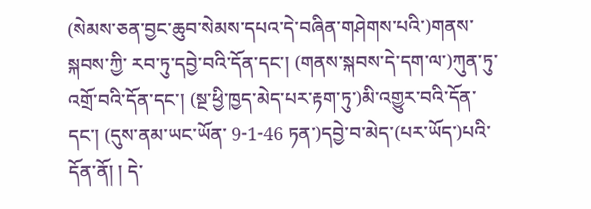(སེམས་ཅན་བྱང་ཆུབ་སེམས་དཔའ་དེ་བཞིན་གཤེགས་པའི་)གནས་སྐབས་ཀྱི་ རབ་ཏུ་དབྱེ་བའི་དོན་དང་། (གནས་སྐབས་དེ་དག་ལ་)ཀུན་ཏུ་འགྲོ་བའི་དོན་དང་། (སྔ་ཕྱི་ཁྱད་མེད་པར་རྟག་ཏུ་)མི་འགྱུར་བའི་དོན་དང་། (དུས་ནམ་ཡང་ཡོན་ 9-1-46 ཏན་)དབྱེ་བ་མེད་(པར་ཡོད་)པའི་དོན་ནོ། ། དེ་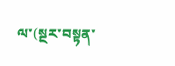ལ་(སྔར་བསྟན་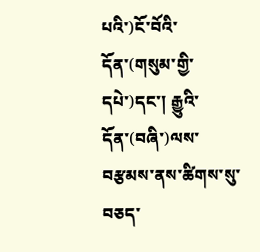པའི་)ངོ་བོའི་དོན་(གསུམ་གྱི་དཔེ་)དང་། རྒྱུའི་དོན་(བཞི་)ལས་ བརྩམས་ནས་ཚིགས་སུ་བཅད་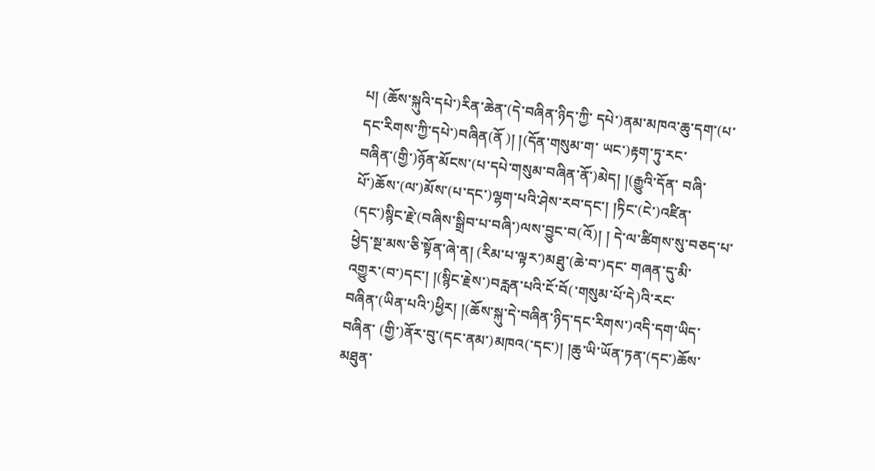པ། (ཆོས་སྐུའི་དཔེ་)རིན་ཆེན་(དེ་བཞིན་ཉིད་ཀྱི་ དཔེ་)ནམ་མཁའ་ཆུ་དག་(པ་དང་རིགས་ཀྱི་དཔེ་)བཞིན(ནོ )། །(དོན་གསུམ་ག་ ཡང་)རྟག་ཏུ་རང་བཞིན་(གྱི་)ཉོན་མོངས་(པ་དཔེ་གསུམ་བཞིན་ནོ་)མེད། །(རྒྱུའི་དོན་ བཞི་པོ་)ཆོས་(ལ་)མོས་(པ་དང་)ལྷག་པའི་ཤེས་རབ་དང་། །ཏིང་(ངེ་)འཛིན་ (དང་)སྙིང་རྗེ་(བཞིས་སྒྲིབ་པ་བཞི་)ལས་བྱུང་བ(འོ)། ། དེ་ལ་ཚིགས་སུ་བཅད་པ་ཕྱེད་སྔ་མས་ཅི་སྟོན་ཞེ་ན། (རིམ་པ་ལྟར་)མཐུ་(ཆེ་བ་)དང་ གཞན་དུ་མི་འགྱུར་(བ་)དང་། །(སྙིང་རྗེས་)བརླན་པའི་ངོ་བོ(་གསུམ་པོ་དེ)འི་རང་ བཞིན་(ཡིན་པའི་)ཕྱིར། །(ཆོས་སྐུ་དེ་བཞིན་ཉིད་དང་རིགས་)འདི་དག་ཡིད་བཞིན་ (གྱི་)ནོར་བུ་(དང་ནམ་)མཁའ(་དང་)། །ཆུ་ཡི་ཡོན་ཏན་(དང་)ཆོས་མཐུན་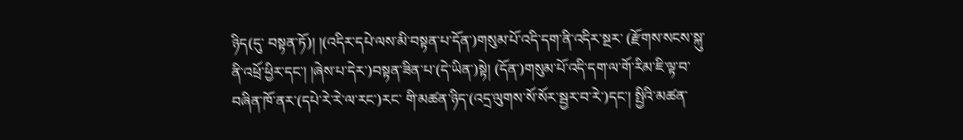ཉིད(དུ་ བསྟན་ཏོ)། །(འདིར་དཔེ་ལས་མི་བསྟན་པ་དོན་)གསུམ་པོ་འདི་དག་ནི་འདིར་སྔར་ (རྫོགས་སངས་སྐུ་ནི་འཕྲོ་ཕྱིར་དང་། །ཞེས་པ་དེར་)བསྟན་ཟིན་པ་(དེ་ཡིན་)སྟེ། (དོན་)གསུམ་པོ་འདི་དག་ལ་གོ་རིམ་ཇི་ལྟ་བ་བཞིན་ཁོ་ནར་(དཔེ་རེ་རེ་ལ་རང་)རང་ གི་མཚན་ཉིད་(འདྲ་ལུགས་སོ་སོར་སྦྱར་བ་རེ་)དང་། སྤྱིའི་མཚན་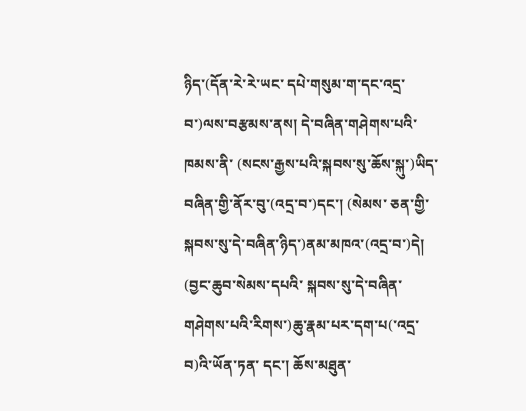ཉིད་(དོན་རེ་རེ་ཡང་ དཔེ་གསུམ་ག་དང་འདྲ་བ་)ལས་བརྩམས་ནས། དེ་བཞིན་གཤེགས་པའི་ཁམས་ནི་ (སངས་རྒྱས་པའི་སྐབས་སུ་ཆོས་སྐུ་)ཡིད་བཞིན་གྱི་ནོར་བུ་(འདྲ་བ་)དང་། (སེམས་ ཅན་གྱི་སྐབས་སུ་དེ་བཞིན་ཉིད་)ནམ་མཁའ་(འདྲ་བ་)དེ། (བྱང་ཆུབ་སེམས་དཔའི་ སྐབས་སུ་དེ་བཞིན་གཤེགས་པའི་རིགས་)ཆུ་རྣམ་པར་དག་པ(་འདྲ་བ)འི་ཡོན་ཏན་ དང་། ཆོས་མཐུན་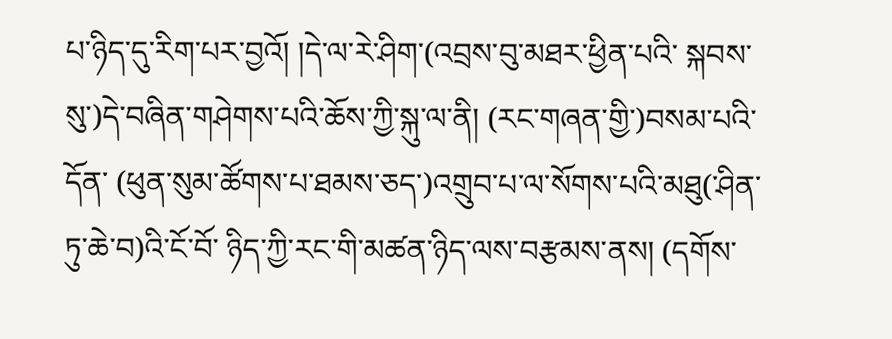པ་ཉིད་དུ་རིག་པར་བྱའོ། །དེ་ལ་རེ་ཤིག་(འབྲས་བུ་མཐར་ཕྱིན་པའི་ སྐབས་སུ་)དེ་བཞིན་གཤེགས་པའི་ཆོས་ཀྱི་སྐུ་ལ་ནི། (རང་གཞན་གྱི་)བསམ་པའི་དོན་ (ཕུན་སུམ་ཚོགས་པ་ཐམས་ཅད་)འགྲུབ་པ་ལ་སོགས་པའི་མཐུ(་ཤིན་ཏུ་ཆེ་བ)འི་ངོ་བོ་ ཉིད་ཀྱི་རང་གི་མཚན་ཉིད་ལས་བརྩམས་ནས། (དགོས་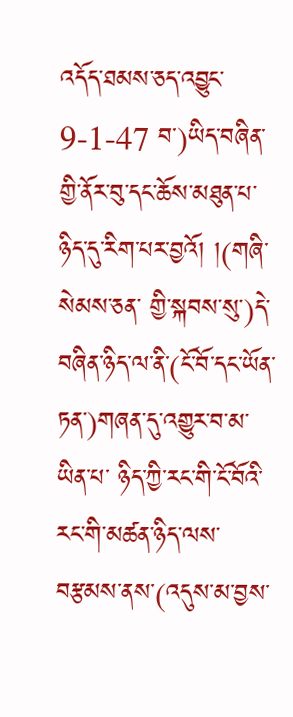འདོད་ཐམས་ཅད་འབྱུང་ 9-1-47 བ་)ཡིད་བཞིན་གྱི་ནོར་བུ་དང་ཆོས་མཐུན་པ་ཉིད་དུ་རིག་པར་བྱའོ། །(གཞི་སེམས་ཅན་ གྱི་སྐབས་སུ་)དེ་བཞིན་ཉིད་ལ་ནི་(ངོ་བོ་དང་ཡོན་ཏན་)གཞན་དུ་འགྱུར་བ་མ་ཡིན་པ་ ཉིད་ཀྱི་རང་གི་ངོ་བོའི་རང་གི་མཚན་ཉིད་ལས་བརྩམས་ནས་(འདུས་མ་བྱས་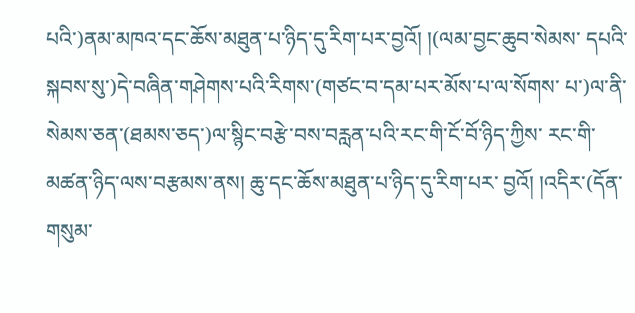པའི་)ནམ་མཁའ་དང་ཆོས་མཐུན་པ་ཉིད་དུ་རིག་པར་བྱའོ། །(ལམ་བྱང་ཆུབ་སེམས་ དཔའི་སྐབས་སུ་)དེ་བཞིན་གཤེགས་པའི་རིགས་(གཙང་བ་དམ་པར་མོས་པ་ལ་སོགས་ པ་)ལ་ནི་སེམས་ཅན་(ཐམས་ཅད་)ལ་སྙིང་བརྩེ་བས་བརླན་པའི་རང་གི་ངོ་བོ་ཉིད་ཀྱིས་ རང་གི་མཚན་ཉིད་ལས་བརྩམས་ནས། ཆུ་དང་ཆོས་མཐུན་པ་ཉིད་དུ་རིག་པར་ བྱའོ། །འདིར་(དོན་གསུམ་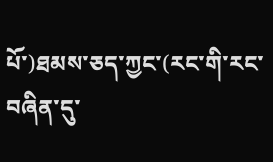པོ་)ཐམས་ཅད་ཀྱང་(རང་གི་རང་བཞིན་དུ་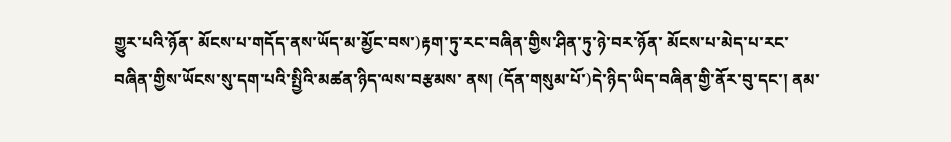གྱུར་པའི་ཉོན་ མོངས་པ་གདོད་ནས་ཡོད་མ་མྱོང་བས་)རྟག་ཏུ་རང་བཞིན་གྱིས་ཤིན་ཏུ་ཉེ་བར་ཉོན་ མོངས་པ་མེད་པ་རང་བཞིན་གྱིས་ཡོངས་སུ་དག་པའི་སྤྱིའི་མཚན་ཉིད་ལས་བརྩམས་ ནས། (དོན་གསུམ་པོ་)དེ་ཉིད་ཡིད་བཞིན་གྱི་ནོར་བུ་དང་། ནམ་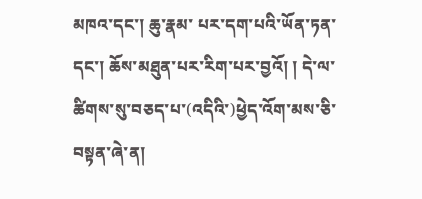མཁའ་དང་། ཆུ་རྣམ་ པར་དག་པའི་ཡོན་ཏན་དང་། ཆོས་མཐུན་པར་རིག་པར་བྱའོ། ། དེ་ལ་ཚིགས་སུ་བཅད་པ་(འདིའི་)ཕྱེད་འོག་མས་ཅི་བསྟན་ཞེ་ན།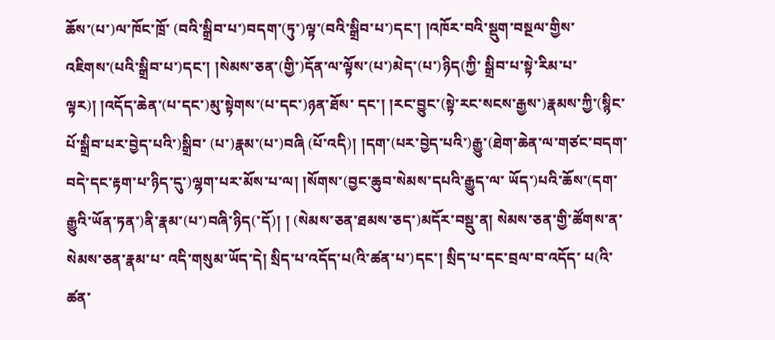ཆོས་(པ་)ལ་ཁོང་ཁྲོ་ (བའི་སྒྲིབ་པ་)བདག་(ཏུ་)ལྟ་(བའི་སྒྲིབ་པ་)དང་། །འཁོར་བའི་སྡུག་བསྔལ་གྱིས་ འཇིགས་(པའི་སྒྲིབ་པ་)དང་། །སེམས་ཅན་(གྱི་)དོན་ལ་ལྟོས་(པ་)མེད་(པ་)ཉིད(ཀྱི་ སྒྲིབ་པ་སྟེ་རིམ་པ་ལྟར)། །འདོད་ཆེན་(པ་དང་)མུ་སྟེགས་(པ་དང་)ཉན་ཐོས་ དང་། །རང་བྱུང་(སྟེ་རང་སངས་རྒྱས་)རྣམས་ཀྱི་(སྙིང་པོ་སྒྲིབ་པར་བྱེད་པའི་)སྒྲིབ་ (པ་)རྣམ་(པ་)བཞི (པོ་འདི)། །དག་(པར་བྱེད་པའི་)རྒྱུ་(ཐེག་ཆེན་ལ་གཙང་བདག་ བདེ་དང་རྟག་པ་ཉིད་དུ་)ལྷག་པར་མོས་པ་ལ། །སོགས་(བྱང་ཆུབ་སེམས་དཔའི་རྒྱུད་ལ་ ཡོད་)པའི་ཆོས་(དག་རྒྱུའི་ཡོན་ཏན་)ནི་རྣམ་(པ་)བཞི་ཉིད(་དོ)། ། (སེམས་ཅན་ཐམས་ཅད་)མདོར་བསྡུ་ན། སེམས་ཅན་གྱི་ཚོགས་ན་སེམས་ཅན་རྣམ་པ་ འདི་གསུམ་ཡོད་དེ། སྲིད་པ་འདོད་པ(འི་ཚན་པ་)དང་། སྲིད་པ་དང་བྲལ་བ་འདོད་ པ(འི་ཚན་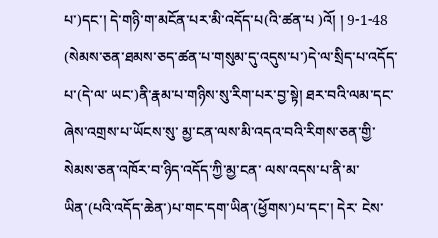པ་)དང་། དེ་གཉི་ག་མངོན་པར་མི་འདོད་པ(འི་ཚན་པ )འོ། ། 9-1-48 (སེམས་ཅན་ཐམས་ཅད་ཚན་པ་གསུམ་དུ་འདུས་པ་)དེ་ལ་སྲིད་པ་འདོད་པ་(དེ་ལ་ ཡང་)ནི་རྣམ་པ་གཉིས་སུ་རིག་པར་བྱ་སྟེ། ཐར་བའི་ལམ་དང་ཞེས་འགྲས་པ་ཡོངས་སུ་ མྱ་ངན་ལས་མི་འདའ་བའི་རིགས་ཅན་གྱི་སེམས་ཅན་འཁོར་བ་ཉིད་འདོད་ཀྱི་མྱ་ངན་ ལས་འདས་པ་ནི་མ་ཡིན་(པའི་འདོད་ཆེན་)པ་གང་དག་ཡིན་(ཕྱོགས་)པ་དང་། དེར་ ངེས་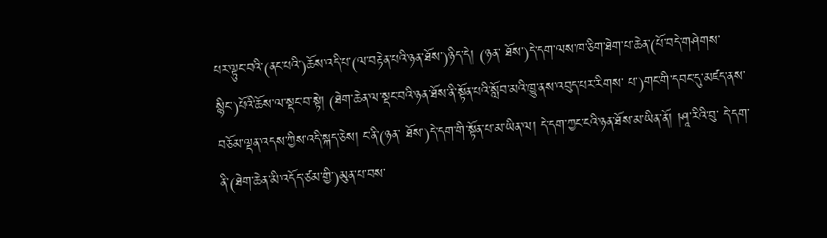པར་ལྟུང་བའི་(ནང་པའི་)ཆོས་འདི་པ་(ལ་བརྟེན་པའི་ཉན་ཐོས་)ཉིད་དེ། (ཉན་ ཐོས་)དེ་དག་ལས་ཁ་ཅིག་ཐེག་པ་ཆེན་(པོ་བདེ་གཤེགས་སྙིང་)པོའི་ཆོས་ལ་སྡང་བ་སྟེ། (ཐེག་ཆེན་ལ་སྡང་བའི་ཉན་ཐོས་ནི་སྟོན་པའི་སློབ་མའི་ཁྱུ་ནས་འབུད་པར་རིགས་ པ་)གང་གི་དབང་དུ་མཛད་ནས་བཅོམ་ལྡན་འདས་ཀྱིས་འདི་སྐད་ཅེས། ང་ནི་(ཉན་ ཐོས་)དེ་དག་གི་སྟོན་པ་མ་ཡིན་ལ། དེ་དག་ཀྱང་ངའི་ཉན་ཐོས་མ་ཡིན་ནོ། །ཤཱ་རིའི་བུ་ དེ་དག་ནི་(ཐེག་ཆེན་མི་འདོད་ཙམ་གྱི་)མུན་པ་བས་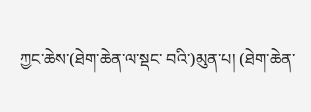ཀྱང་ཆེས་(ཐེག་ཆེན་ལ་སྡང་ བའི་)མུན་པ། (ཐེག་ཆེན་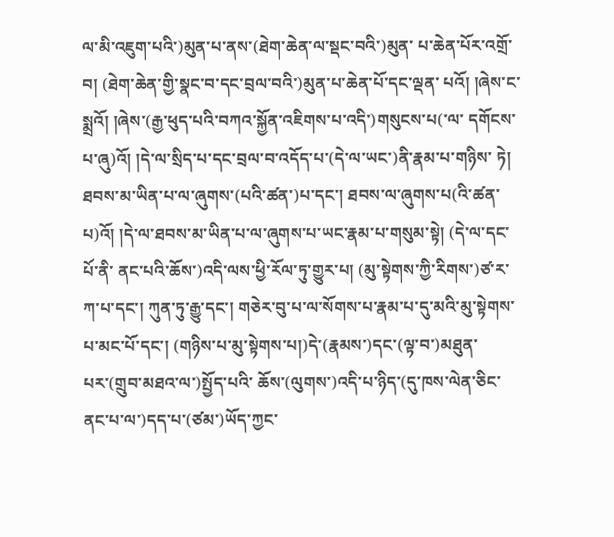ལ་མི་འཇུག་པའི་)མུན་པ་ནས་(ཐེག་ཆེན་ལ་སྡང་བའི་)མུན་ པ་ཆེན་པོར་འགྲོ་བ། (ཐེག་ཆེན་གྱི་སྣང་བ་དང་བྲལ་བའི་)མུན་པ་ཆེན་པོ་དང་ལྡན་ པའོ། །ཞེས་ང་སྨྲའོ། །ཞེས་(རྒྱ་ཕུད་པའི་བཀའ་སྐྱོན་འཇིགས་པ་འདི་)གསུངས་པ(་ལ་ དགོངས་པ་ཞུ)འོ། །དེ་ལ་སྲིད་པ་དང་བྲལ་བ་འདོད་པ་(དེ་ལ་ཡང་)ནི་རྣམ་པ་གཉིས་ ཏེ། ཐབས་མ་ཡིན་པ་ལ་ཞུགས་(པའི་ཚན་)པ་དང་། ཐབས་ལ་ཞུགས་པ(འི་ཚན་ པ)འོ། །དེ་ལ་ཐབས་མ་ཡིན་པ་ལ་ཞུགས་པ་ཡང་རྣམ་པ་གསུམ་སྟེ། (དེ་ལ་དང་པོ་ནི་ ནང་པའི་ཆོས་)འདི་ལས་ཕྱི་རོལ་ཏུ་གྱུར་པ། (མུ་སྟེགས་ཀྱི་རིགས་)ཙ་ར་ཀ་པ་དང་། ཀུན་ཏུ་རྒྱུ་དང་། གཅེར་བུ་པ་ལ་སོགས་པ་རྣམ་པ་དུ་མའི་མུ་སྟེགས་པ་མང་པོ་དང་། (གཉིས་པ་མུ་སྟེགས་པ།)དེ་(རྣམས་)དང་(ལྟ་བ་)མཐུན་པར་(གྲུབ་མཐའ་ལ་)སྤྱོད་པའི་ ཆོས་(ལུགས་)འདི་པ་ཉིད་(དུ་ཁས་ལེན་ཅིང་ནང་པ་ལ་)དད་པ་(ཙམ་)ཡོད་ཀྱང་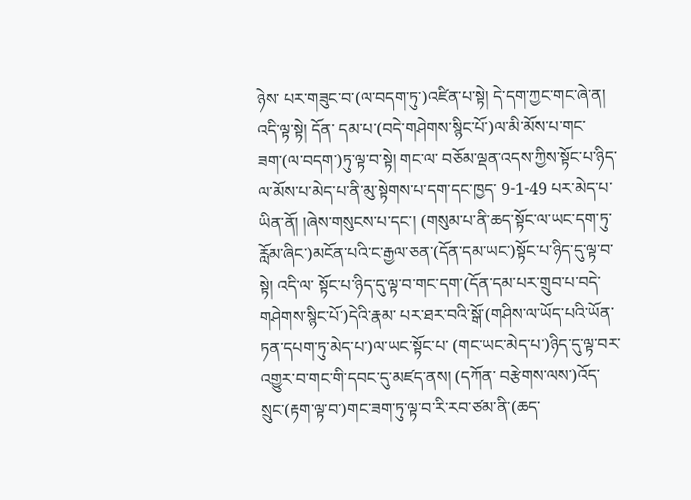ཉེས་ པར་གཟུང་བ་(ལ་བདག་ཏུ་)འཛིན་པ་སྟེ། དེ་དག་ཀྱང་གང་ཞེ་ན། འདི་ལྟ་སྟེ། དོན་ དམ་པ་(བདེ་གཤེགས་སྙིང་པོ་)ལ་མི་མོས་པ་གང་ཟག་(ལ་བདག་)ཏུ་ལྟ་བ་སྟེ། གང་ལ་ བཅོམ་ལྡན་འདས་ཀྱིས་སྟོང་པ་ཉིད་ལ་མོས་པ་མེད་པ་ནི་མུ་སྟེགས་པ་དག་དང་ཁྱད་ 9-1-49 པར་མེད་པ་ཡིན་ནོ། །ཞེས་གསུངས་པ་དང་། (གསུམ་པ་ནི་ཆད་སྟོང་ལ་ཡང་དག་ཏུ་ རློམ་ཞིང་)མངོན་པའི་ང་རྒྱལ་ཅན་(དོན་དམ་ཡང་)སྟོང་པ་ཉིད་དུ་ལྟ་བ་སྟེ། འདི་ལ་ སྟོང་པ་ཉིད་དུ་ལྟ་བ་གང་དག་(དོན་དམ་པར་གྲུབ་པ་བདེ་གཤེགས་སྙིང་པོ་)དེའི་རྣམ་ པར་ཐར་བའི་སྒོ་(གཤིས་ལ་ཡོད་པའི་ཡོན་ཏན་དཔག་ཏུ་མེད་པ་)ལ་ཡང་སྟོང་པ་ (གང་ཡང་མེད་པ་)ཉིད་དུ་ལྟ་བར་འགྱུར་བ་གང་གི་དབང་དུ་མཛད་ནས། (དཀོན་ བརྩེགས་ལས་)འོད་སྲུང་(རྟག་ལྟ་བ་)གང་ཟག་ཏུ་ལྟ་བ་རི་རབ་ཙམ་ནི་(ཆད་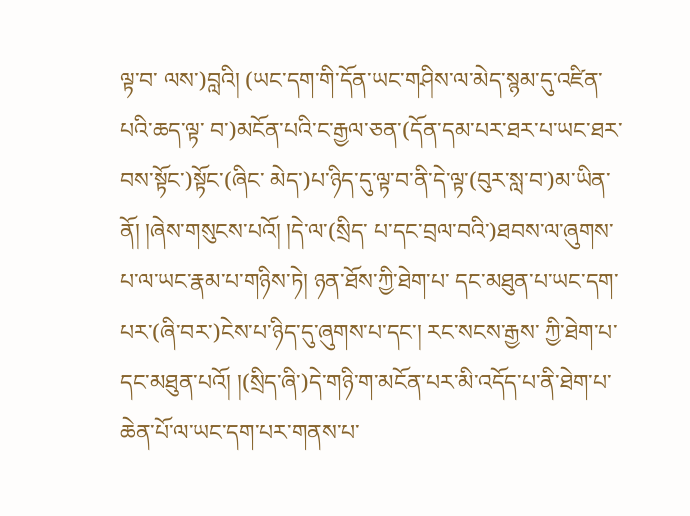ལྟ་བ་ ལས་)བླའི། (ཡང་དག་གི་དོན་ཡང་གཤིས་ལ་མེད་སྙམ་དུ་འཛིན་པའི་ཆད་ལྟ་ བ་)མངོན་པའི་ང་རྒྱལ་ཅན་(དོན་དམ་པར་ཐར་པ་ཡང་ཐར་བས་སྟོང་)སྟོང་(ཞིང་ མེད་)པ་ཉིད་དུ་ལྟ་བ་ནི་དེ་ལྟ་(བུར་སླ་བ་)མ་ཡིན་ནོ། །ཞེས་གསུངས་པའོ། །དེ་ལ་(སྲིད་ པ་དང་བྲལ་བའི་)ཐབས་ལ་ཞུགས་པ་ལ་ཡང་རྣམ་པ་གཉིས་ཏེ། ཉན་ཐོས་ཀྱི་ཐེག་པ་ དང་མཐུན་པ་ཡང་དག་པར་(ཞི་བར་)ངེས་པ་ཉིད་དུ་ཞུགས་པ་དང་། རང་སངས་རྒྱས་ ཀྱི་ཐེག་པ་དང་མཐུན་པའོ། །(སྲིད་ཞི་)དེ་གཉི་ག་མངོན་པར་མི་འདོད་པ་ནི་ཐེག་པ་ ཆེན་པོ་ལ་ཡང་དག་པར་གནས་པ་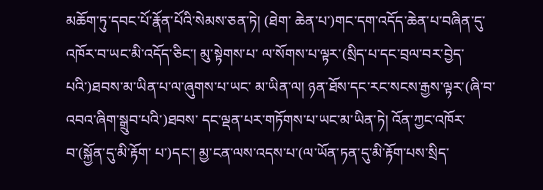མཆོག་ཏུ་དབང་པོ་རྣོན་པོའི་སེམས་ཅན་ཏེ། (ཐེག་ ཆེན་པ་)གང་དག་འདོད་ཆེན་པ་བཞིན་དུ་འཁོར་བ་ཡང་མི་འདོད་ཅིང་། མུ་སྟེགས་པ་ ལ་སོགས་པ་ལྟར་(སྲིད་པ་དང་བྲལ་བར་བྱེད་པའི་)ཐབས་མ་ཡིན་པ་ལ་ཞུགས་པ་ཡང་ མ་ཡིན་ལ། ཉན་ཐོས་དང་རང་སངས་རྒྱས་ལྟར་(ཞི་བ་འབའ་ཞིག་སྒྲུབ་པའི་)ཐབས་ དང་ལྡན་པར་གཏོགས་པ་ཡང་མ་ཡིན་ཏེ། འོན་ཀྱང་འཁོར་བ་(སྐྱོན་དུ་མི་རྟོག་ པ་)དང་། མྱ་ངན་ལས་འདས་པ་(ལ་ཡོན་ཏན་དུ་མི་རྟོག་པས་སྲིད་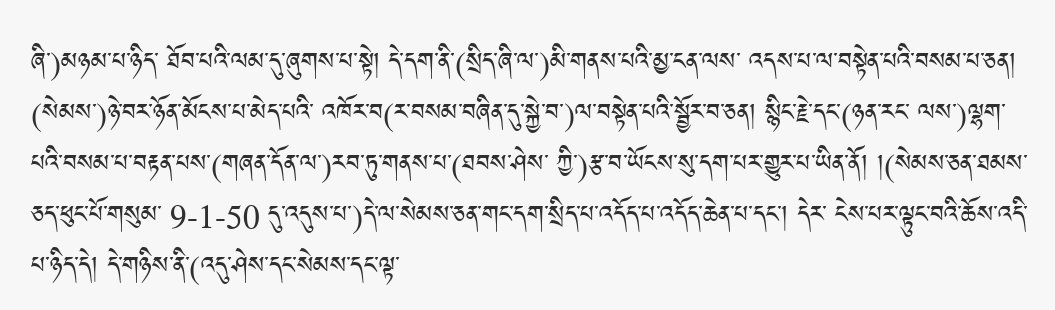ཞི་)མཉམ་པ་ཉིད་ ཐོབ་པའི་ལམ་དུ་ཞུགས་པ་སྟེ། དེ་དག་ནི་(སྲིད་ཞི་ལ་)མི་གནས་པའི་མྱ་ངན་ལས་ འདས་པ་ལ་བསྟེན་པའི་བསམ་པ་ཅན། (སེམས་)ཉེ་བར་ཉོན་མོངས་པ་མེད་པའི་ འཁོར་བ(ར་བསམ་བཞིན་དུ་སྐྱེ་བ་)ལ་བསྟེན་པའི་སྦྱོར་བ་ཅན། སྙིང་རྗེ་དང་(ཉན་རང་ ལས་)ལྷག་པའི་བསམ་པ་བརྟན་པས་(གཞན་དོན་ལ་)རབ་ཏུ་གནས་པ་(ཐབས་ཤེས་ ཀྱི་)རྩ་བ་ཡོངས་སུ་དག་པར་གྱུར་པ་ཡིན་ནོ། །(སེམས་ཅན་ཐམས་ཅད་ཕུང་པོ་གསུམ་ 9-1-50 དུ་འདུས་པ་)དེ་ལ་སེམས་ཅན་གང་དག་སྲིད་པ་འདོད་པ་འདོད་ཆེན་པ་དང་། དེར་ ངེས་པར་ལྟུང་བའི་ཆོས་འདི་པ་ཉིད་དེ། དེ་གཉིས་ནི་(འདུ་ཤེས་དང་སེམས་དང་ལྟ་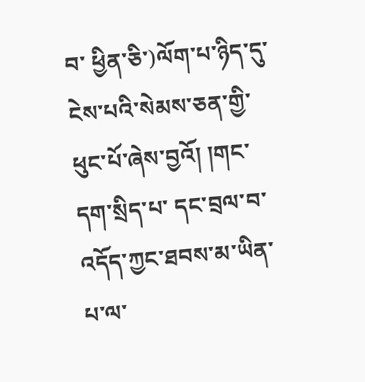བ་ ཕྱིན་ཅི་)ལོག་པ་ཉིད་དུ་ངེས་པའི་སེམས་ཅན་གྱི་ཕུང་པོ་ཞེས་བྱའོ། །གང་དག་སྲིད་པ་ དང་བྲལ་བ་འདོད་ཀྱང་ཐབས་མ་ཡིན་པ་ལ་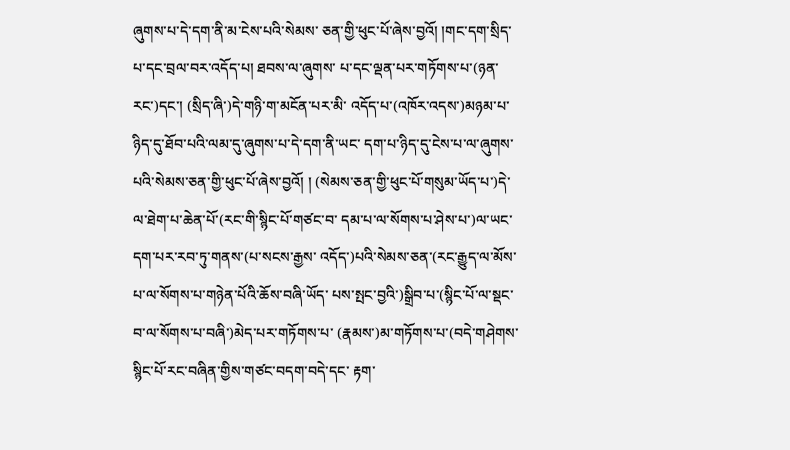ཞུགས་པ་དེ་དག་ནི་མ་ངེས་པའི་སེམས་ ཅན་གྱི་ཕུང་པོ་ཞེས་བྱའོ། །གང་དག་སྲིད་པ་དང་བྲལ་བར་འདོད་པ། ཐབས་ལ་ཞུགས་ པ་དང་ལྡན་པར་གཏོགས་པ་(ཉན་རང་)དང་། (སྲིད་ཞི་)དེ་གཉི་ག་མངོན་པར་མི་ འདོད་པ་(འཁོར་འདས་)མཉམ་པ་ཉིད་དུ་ཐོབ་པའི་ལམ་དུ་ཞུགས་པ་དེ་དག་ནི་ཡང་ དག་པ་ཉིད་དུ་ངེས་པ་ལ་ཞུགས་པའི་སེམས་ཅན་གྱི་ཕུང་པོ་ཞེས་བྱའོ། ། (སེམས་ཅན་གྱི་ཕུང་པོ་གསུམ་ཡོད་པ་)དེ་ལ་ཐེག་པ་ཆེན་པོ་(རང་གི་སྙིང་པོ་གཙང་བ་ དམ་པ་ལ་སོགས་པ་ཤེས་པ་)ལ་ཡང་དག་པར་རབ་ཏུ་གནས་(པ་སངས་རྒྱས་ འདོད་)པའི་སེམས་ཅན་(རང་རྒྱུད་ལ་མོས་པ་ལ་སོགས་པ་གཉེན་པོའི་ཆོས་བཞི་ཡོད་ པས་སྤང་བྱའི་)སྒྲིབ་པ་(སྙིང་པོ་ལ་སྡང་བ་ལ་སོགས་པ་བཞི་)མེད་པར་གཏོགས་པ་ (རྣམས་)མ་གཏོགས་པ་(བདེ་གཤེགས་སྙིང་པོ་རང་བཞིན་གྱིས་གཙང་བདག་བདེ་དང་ རྟག་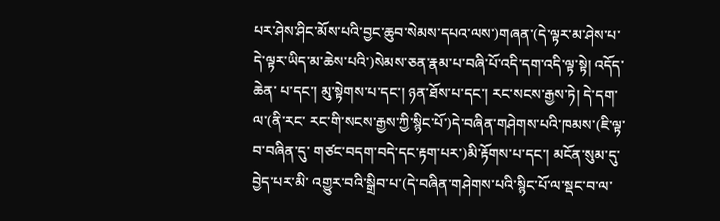པར་ཤེས་ཤིང་མོས་པའི་བྱང་ཆུབ་སེམས་དཔའ་ལས་)གཞན་(དེ་ལྟར་མ་ཤེས་པ་ དེ་ལྟར་ཡིད་མ་ཆེས་པའི་)སེམས་ཅན་རྣམ་པ་བཞི་པོ་འདི་དག་འདི་ལྟ་སྟེ། འདོད་ཆེན་ པ་དང་། མུ་སྟེགས་པ་དང་། ཉན་ཐོས་པ་དང་། རང་སངས་རྒྱས་ཏེ། དེ་དག་ལ་(ནི་རང་ རང་གི་སངས་རྒྱས་ཀྱི་སྙིང་པོ་)དེ་བཞིན་གཤེགས་པའི་ཁམས་(ཇི་ལྟ་བ་བཞིན་དུ་ གཙང་བདག་བདེ་དང་རྟག་པར་)མི་རྟོགས་པ་དང་། མངོན་སུམ་དུ་བྱེད་པར་མི་ འགྱུར་བའི་སྒྲིབ་པ་(དེ་བཞིན་གཤེགས་པའི་སྙིང་པོ་ལ་སྡང་བ་ལ་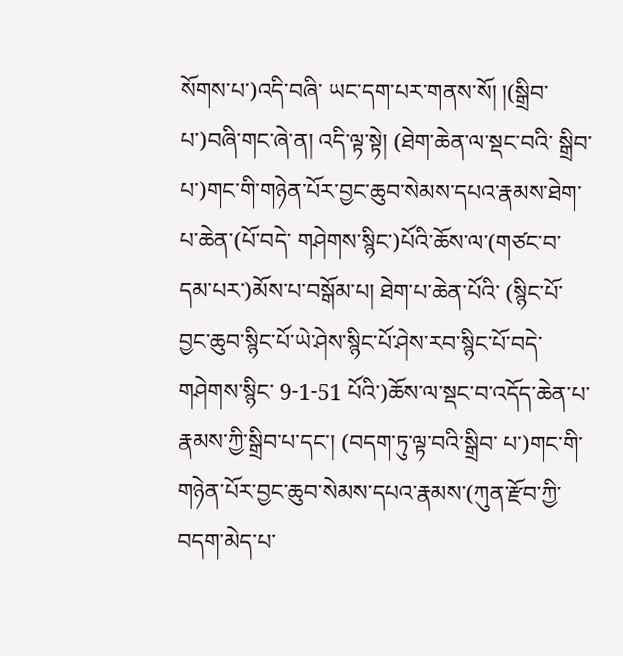སོགས་པ་)འདི་བཞི་ ཡང་དག་པར་གནས་སོ། །(སྒྲིབ་པ་)བཞི་གང་ཞེ་ན། འདི་ལྟ་སྟེ། (ཐེག་ཆེན་ལ་སྡང་བའི་ སྒྲིབ་པ་)གང་གི་གཉེན་པོར་བྱང་ཆུབ་སེམས་དཔའ་རྣམས་ཐེག་པ་ཆེན་(པོ་བདེ་ གཤེགས་སྙིང་)པོའི་ཆོས་ལ་(གཙང་བ་དམ་པར་)མོས་པ་བསྒོམ་པ། ཐེག་པ་ཆེན་པོའི་ (སྙིང་པོ་བྱང་ཆུབ་སྙིང་པོ་ཡེ་ཤེས་སྙིང་པོ་ཤེས་རབ་སྙིང་པོ་བདེ་གཤེགས་སྙིང་ 9-1-51 པོའི་)ཆོས་ལ་སྡང་བ་འདོད་ཆེན་པ་རྣམས་ཀྱི་སྒྲིབ་པ་དང་། (བདག་ཏུ་ལྟ་བའི་སྒྲིབ་ པ་)གང་གི་གཉེན་པོར་བྱང་ཆུབ་སེམས་དཔའ་རྣམས་(ཀུན་རྫོབ་ཀྱི་བདག་མེད་པ་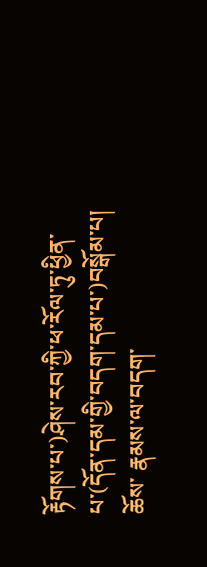རྟོགས་པ་)ཤེས་རབ་ཀྱི་ཕ་རོལ་ཏུ་ཕྱིན་པ་(དོན་དམ་གྱི་བདག་དམ་པ་)བསྒོམ་པ། ཆོས་ རྣམས་ལ་བདག་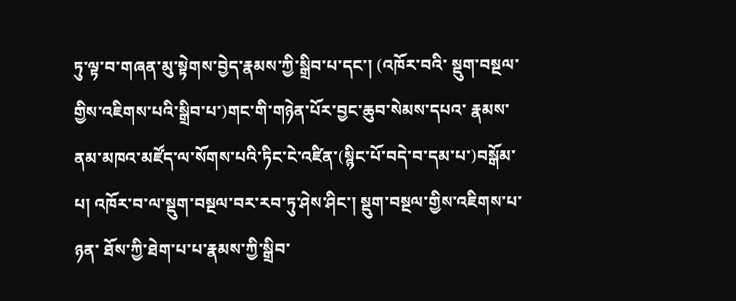ཏུ་ལྟ་བ་གཞན་མུ་སྟེགས་བྱེད་རྣམས་ཀྱི་སྒྲིབ་པ་དང་། (འཁོར་བའི་ སྡུག་བསྔལ་གྱིས་འཇིགས་པའི་སྒྲིབ་པ་)གང་གི་གཉེན་པོར་བྱང་ཆུབ་སེམས་དཔའ་ རྣམས་ནམ་མཁའ་མཛོད་ལ་སོགས་པའི་ཏིང་ངེ་འཛིན་(སྙིང་པོ་བདེ་བ་དམ་པ་)བསྒོམ་ པ། འཁོར་བ་ལ་སྡུག་བསྔལ་བར་རབ་ཏུ་ཤེས་ཤིང་། སྡུག་བསྔལ་གྱིས་འཇིགས་པ་ཉན་ ཐོས་ཀྱི་ཐེག་པ་པ་རྣམས་ཀྱི་སྒྲིབ་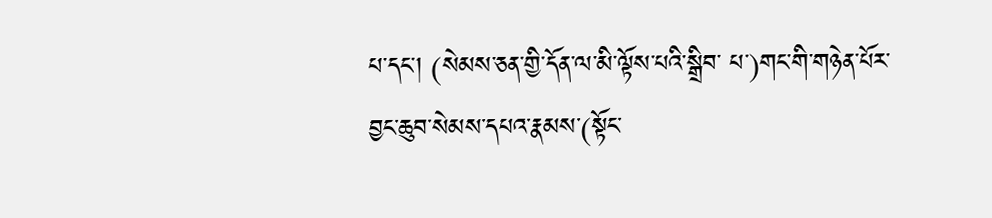པ་དང་། (སེམས་ཅན་གྱི་དོན་ལ་མི་ལྟོས་པའི་སྒྲིབ་ པ་)གང་གི་གཉེན་པོར་བྱང་ཆུབ་སེམས་དཔའ་རྣམས་(སྟོང་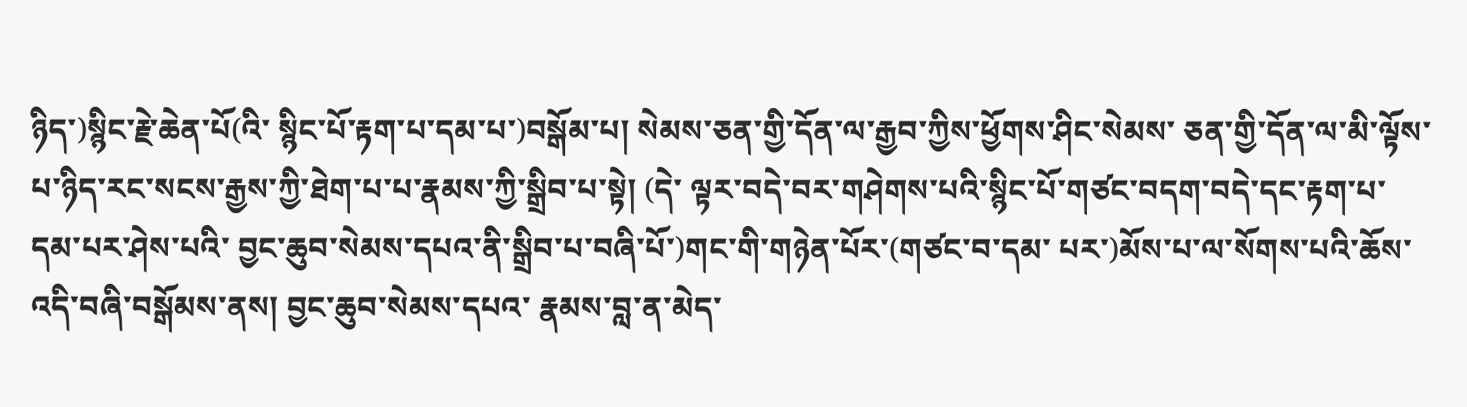ཉིད་)སྙིང་རྗེ་ཆེན་པོ(འི་ སྙིང་པོ་རྟག་པ་དམ་པ་)བསྒོམ་པ། སེམས་ཅན་གྱི་དོན་ལ་རྒྱབ་ཀྱིས་ཕྱོགས་ཤིང་སེམས་ ཅན་གྱི་དོན་ལ་མི་ལྟོས་པ་ཉིད་རང་སངས་རྒྱས་ཀྱི་ཐེག་པ་པ་རྣམས་ཀྱི་སྒྲིབ་པ་སྟེ། (དེ་ ལྟར་བདེ་བར་གཤེགས་པའི་སྙིང་པོ་གཙང་བདག་བདེ་དང་རྟག་པ་དམ་པར་ཤེས་པའི་ བྱང་ཆུབ་སེམས་དཔའ་ནི་སྒྲིབ་པ་བཞི་པོ་)གང་གི་གཉེན་པོར་(གཙང་བ་དམ་ པར་)མོས་པ་ལ་སོགས་པའི་ཆོས་འདི་བཞི་བསྒོམས་ནས། བྱང་ཆུབ་སེམས་དཔའ་ རྣམས་བླ་ན་མེད་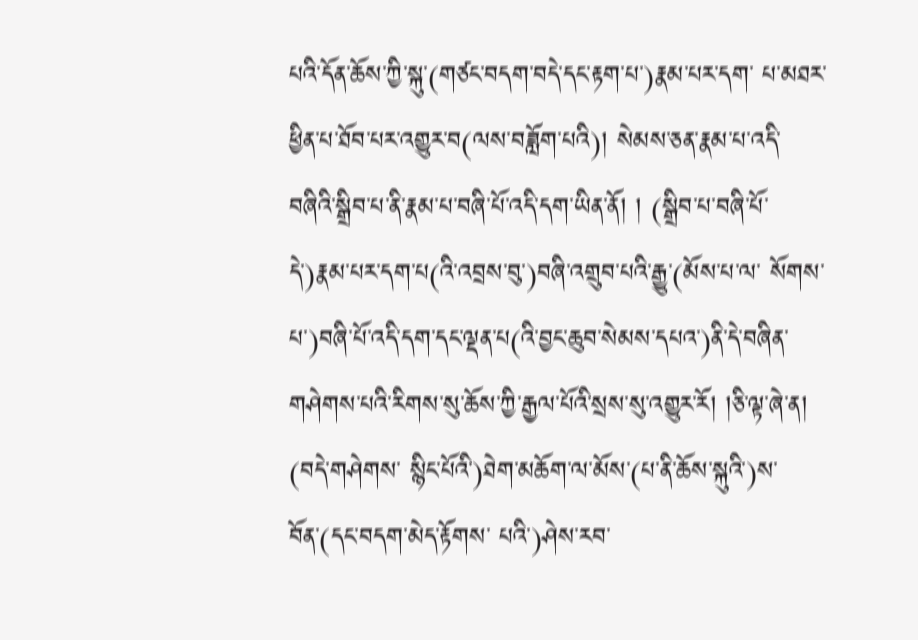པའི་དོན་ཆོས་ཀྱི་སྐུ་(གཙང་བདག་བདེ་དང་རྟག་པ་)རྣམ་པར་དག་ པ་མཐར་ཕྱིན་པ་ཐོབ་པར་འགྱུར་བ(ལས་བཟློག་པའི)། སེམས་ཅན་རྣམ་པ་འདི་ བཞིའི་སྒྲིབ་པ་ནི་རྣམ་པ་བཞི་པོ་འདི་དག་ཡིན་ནོ། ། (སྒྲིབ་པ་བཞི་པོ་དེ་)རྣམ་པར་དག་པ(འི་འབྲས་བུ་)བཞི་འགྲུབ་པའི་རྒྱུ་(མོས་པ་ལ་ སོགས་པ་)བཞི་པོ་འདི་དག་དང་ལྡན་པ(འི་བྱང་ཆུབ་སེམས་དཔའ་)ནི་དེ་བཞིན་ གཤེགས་པའི་རིགས་སུ་ཆོས་ཀྱི་རྒྱལ་པོའི་སྲས་སུ་འགྱུར་རོ། །ཅི་ལྟ་ཞེ་ན། (བདེ་གཤེགས་ སྙིང་པོའི་)ཐེག་མཆོག་ལ་མོས་(པ་ནི་ཆོས་སྐུའི་)ས་བོན་(དང་བདག་མེད་རྟོགས་ པའི་)ཤེས་རབ་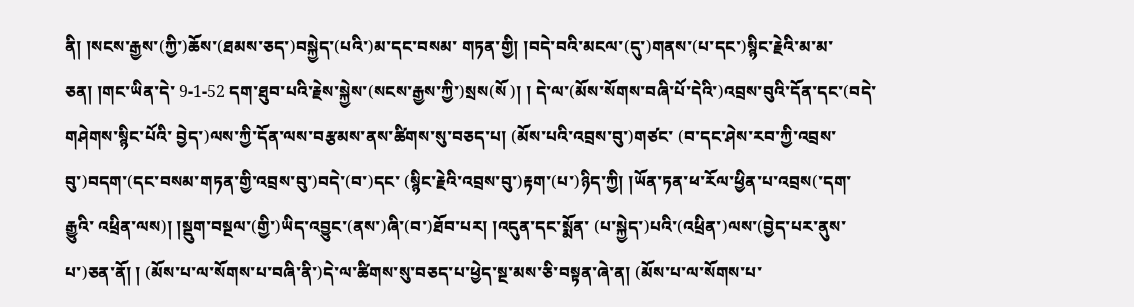ནི། །སངས་རྒྱས་(ཀྱི་)ཆོས་(ཐམས་ཅད་)བསྐྱེད་(པའི་)མ་དང་བསམ་ གཏན་གྱི། །བདེ་བའི་མངལ་(དུ་)གནས་(པ་དང་)སྙིང་རྗེའི་མ་མ་ཅན། །གང་ཡིན་དེ་ 9-1-52 དག་ཐུབ་པའི་རྗེས་སྐྱེས་(སངས་རྒྱས་ཀྱི་)སྲས(སོ )། ། དེ་ལ་(མོས་སོགས་བཞི་པོ་དེའི་)འབྲས་བུའི་དོན་དང་(བདེ་གཤེགས་སྙིང་པོའི་ བྱེད་)ལས་ཀྱི་དོན་ལས་བརྩམས་ནས་ཚིགས་སུ་བཅད་པ། (མོས་པའི་འབྲས་བུ་)གཙང་ (བ་དང་ཤེས་རབ་ཀྱི་འབྲས་བུ་)བདག་(དང་བསམ་གཏན་གྱི་འབྲས་བུ་)བདེ་(བ་)དང་ (སྙིང་རྗེའི་འབྲས་བུ་)རྟག་(པ་)ཉིད་ཀྱི། །ཡོན་ཏན་ཕ་རོལ་ཕྱིན་པ་འབྲས(་དག་རྒྱུའི་ འཕྲིན་ལས)། །སྡུག་བསྔལ་(གྱི་)ཡིད་འབྱུང་(ནས་)ཞི་(བ་)ཐོབ་པར། །འདུན་དང་སྨོན་ (པ་སྐྱེད་)པའི་(འཕྲིན་)ལས་(བྱེད་པར་ནུས་པ་)ཅན་ནོ། ། (མོས་པ་ལ་སོགས་པ་བཞི་ནི་)དེ་ལ་ཚིགས་སུ་བཅད་པ་ཕྱེད་སྔ་མས་ཅི་བསྟན་ཞེ་ན། (མོས་པ་ལ་སོགས་པ་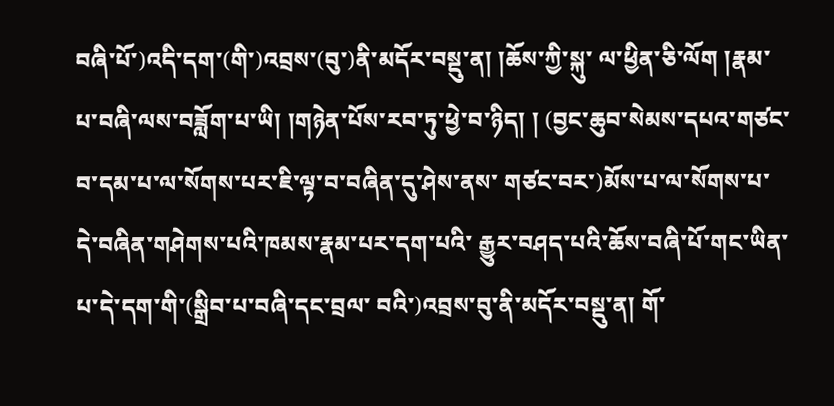བཞི་པོ་)འདི་དག་(གི་)འབྲས་(བུ་)ནི་མདོར་བསྡུ་ན། །ཆོས་ཀྱི་སྐུ་ ལ་ཕྱིན་ཅི་ལོག །རྣམ་པ་བཞི་ལས་བཟློག་པ་ཡི། །གཉེན་པོས་རབ་ཏུ་ཕྱེ་བ་ཉིད། ། (བྱང་ཆུབ་སེམས་དཔའ་གཙང་བ་དམ་པ་ལ་སོགས་པར་ཇི་ལྟ་བ་བཞིན་དུ་ཤེས་ནས་ གཙང་བར་)མོས་པ་ལ་སོགས་པ་དེ་བཞིན་གཤེགས་པའི་ཁམས་རྣམ་པར་དག་པའི་ རྒྱུར་བཤད་པའི་ཆོས་བཞི་པོ་གང་ཡིན་པ་དེ་དག་གི་(སྒྲིབ་པ་བཞི་དང་བྲལ་ བའི་)འབྲས་བུ་ནི་མདོར་བསྡུ་ན། གོ་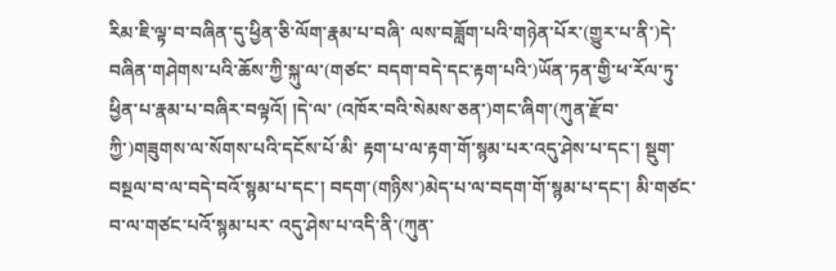རིམ་ཇི་ལྟ་བ་བཞིན་དུ་ཕྱིན་ཅི་ལོག་རྣམ་པ་བཞི་ ལས་བཟློག་པའི་གཉེན་པོར་(གྱུར་པ་ནི་)དེ་བཞིན་གཤེགས་པའི་ཆོས་ཀྱི་སྐུ་ལ་(གཙང་ བདག་བདེ་དང་རྟག་པའི་)ཡོན་ཏན་གྱི་ཕ་རོལ་ཏུ་ཕྱིན་པ་རྣམ་པ་བཞིར་བལྟའོ། །དེ་ལ་ (འཁོར་བའི་སེམས་ཅན་)གང་ཞིག་(ཀུན་རྫོབ་ཀྱི་)གཟུགས་ལ་སོགས་པའི་དངོས་པོ་མི་ རྟག་པ་ལ་རྟག་གོ་སྙམ་པར་འདུ་ཤེས་པ་དང་། སྡུག་བསྔལ་བ་ལ་བདེ་བའོ་སྙམ་པ་དང་། བདག་(གཉིས་)མེད་པ་ལ་བདག་གོ་སྙམ་པ་དང་། མི་གཙང་བ་ལ་གཙང་པའོ་སྙམ་པར་ འདུ་ཤེས་པ་འདི་ནི་(ཀུན་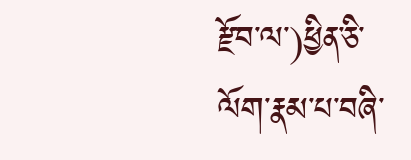རྫོབ་ལ་)ཕྱིན་ཅི་ལོག་རྣམ་པ་བཞི་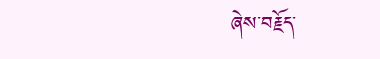ཞེས་བརྗོད་